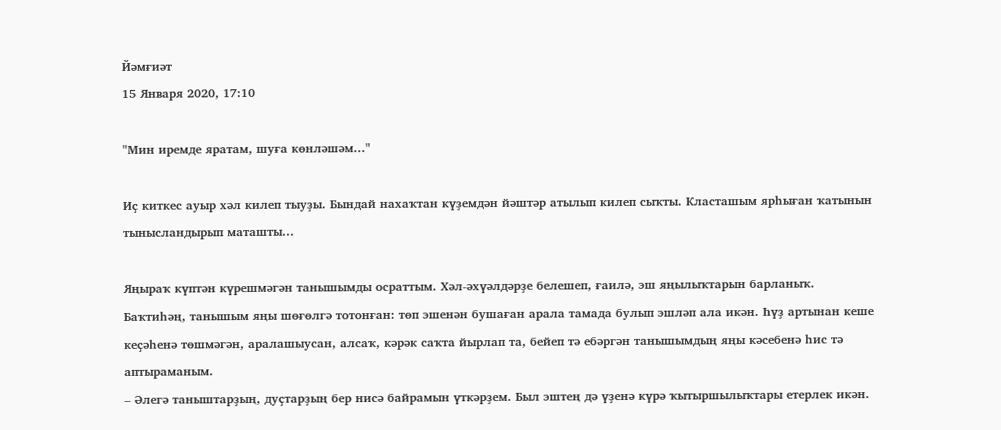Йәмғиәт
15 Января 2020, 17:10

"Мин иремде яратам, шуға көнләшәм..."

Иҫ киткес ауыр хәл килеп тыуҙы. Бындай нахаҡтан күҙемдән йәштәр атылып килеп сыҡты. Класташым ярһыған ҡатынын тынысландырып маташты...

Яңыраҡ күптән күрешмәгән танышымды осраттым. Хәл-әхүәлдәрҙе белешеп, ғаилә, эш яңылыҡтарын барланыҡ.
Баҡтиһәң, танышым яңы шөғөлгә тотонған: төп эшенән бушаған арала тамада булып эшләп ала икән. Һүҙ артынан кеше кеҫәһенә төшмәгән, аралашыусан, алсаҡ, кәрәк саҡта йырлап та, бейеп тә ебәргән танышымдың яңы кәсебенә һис тә аптыраманым.
– Әлегә таныштарҙың, дуҫтарҙың бер нисә байрамын үткәрҙем. Был эштең дә үҙенә күрә ҡытыршылыҡтары етерлек икән.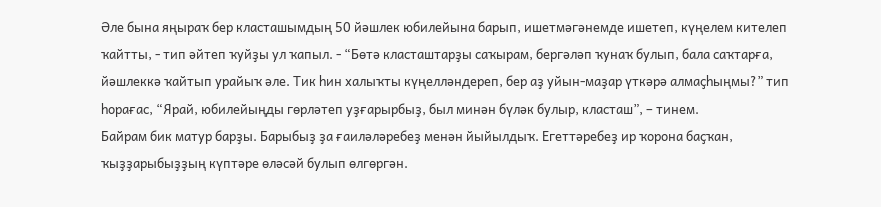Әле бына яңыраҡ бер класташымдың 50 йәшлек юбилейына барып, ишетмәгәнемде ишетеп, күңелем кителеп ҡайтты, - тип әйтеп ҡуйҙы ул ҡапыл. - “Бөтә класташтарҙы саҡырам, бергәләп ҡунаҡ булып, бала саҡтарға, йәшлеккә ҡайтып урайыҡ әле. Тик һин халыҡты күңелләндереп, бер аҙ уйын-маҙар үткәрә алмаҫһыңмы?” тип һорағас, “Ярай, юбилейыңды гөрләтеп уҙғарырбыҙ, был минән бүләк булыр, класташ”, – тинем.
Байрам бик матур барҙы. Барыбыҙ ҙа ғаиләләребеҙ менән йыйылдыҡ. Егеттәребеҙ ир ҡорона баҫҡан, ҡыҙҙарыбыҙҙың күптәре өләсәй булып өлгөргән.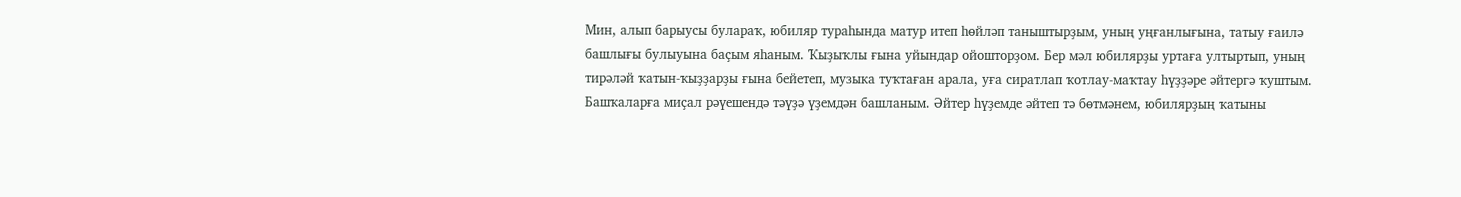Мин, алып барыусы булараҡ, юбиляр тураһында матур итеп һөйләп таныштырҙым, уның уңғанлығына, татыу ғаилә башлығы булыуына баҫым яһаным. Ҡыҙыҡлы ғына уйындар ойошторҙом. Бер мәл юбилярҙы уртаға ултыртып, уның тирәләй ҡатын-ҡыҙҙарҙы ғына бейетеп, музыка туҡтаған арала, уға сиратлап ҡотлау-маҡтау һүҙҙәре әйтергә ҡуштым. Башҡаларға миҫал рәүешендә тәүҙә үҙемдән башланым. Әйтер һүҙемде әйтеп тә бөтмәнем, юбилярҙың ҡатыны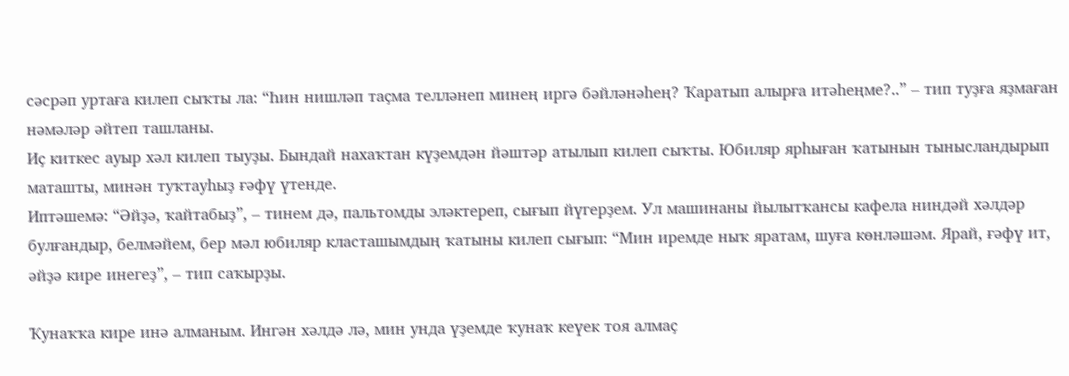сәсрәп уртаға килеп сыҡты ла: “Һин нишләп таҫма телләнеп минең иргә бәйләнәһең? Ҡаратып алырға итәһеңме?..” – тип туҙға яҙмаған нәмәләр әйтеп ташланы.
Иҫ киткес ауыр хәл килеп тыуҙы. Бындай нахаҡтан күҙемдән йәштәр атылып килеп сыҡты. Юбиляр ярһыған ҡатынын тынысландырып маташты, минән туҡтауһыҙ ғәфү үтенде.
Иптәшемә: “Әйҙә, ҡайтабыҙ”, – тинем дә, пальтомды эләктереп, сығып йүгерҙем. Ул машинаны йылытҡансы кафела ниндәй хәлдәр булғандыр, белмәйем, бер мәл юбиляр класташымдың ҡатыны килеп сығып: “Мин иремде ныҡ яратам, шуға көнләшәм. Ярай, ғәфү ит, әйҙә кире инегеҙ”, – тип саҡырҙы.

Ҡунаҡҡа кире инә алманым. Ингән хәлдә лә, мин унда үҙемде ҡунаҡ кеүек тоя алмаҫ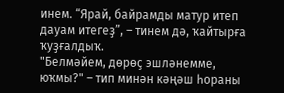инем. “Ярай, байрамды матур итеп дауам итегеҙ”, – тинем дә, ҡайтырға ҡуҙғалдыҡ.
"Белмәйем, дөрөҫ эшләнемме, юҡмы?" – тип минән кәңәш һораны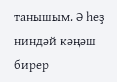танышым. Ә һеҙ ниндәй кәңәш бирер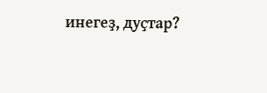инегеҙ, дуҫтар?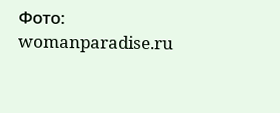Фото: womanparadise.ru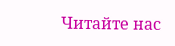Читайте нас